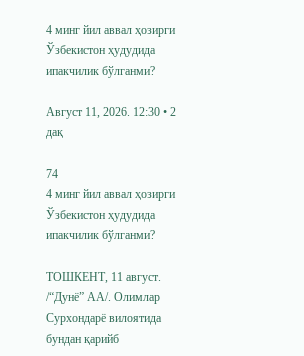4 минг йил аввал ҳозирги Ўзбекистон ҳудудида ипакчилик бўлганми?

Август 11, 2026. 12:30 • 2 дақ

74
4 минг йил аввал ҳозирги Ўзбекистон ҳудудида ипакчилик бўлганми?

ТОШКЕНТ, 11 август. /“Дунё” АА/. Олимлар Сурхондарё вилоятида бундан қарийб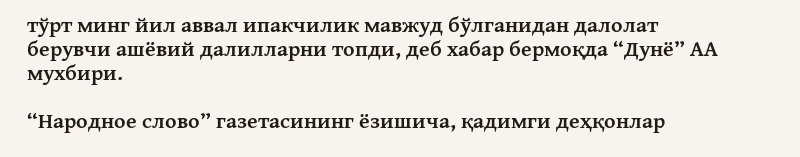тўрт минг йил аввал ипакчилик мавжуд бўлганидан далолат берувчи ашёвий далилларни топди, деб хабар бермоқда “Дунё” АА мухбири.

“Народное слово” газетасининг ёзишича, қадимги деҳқонлар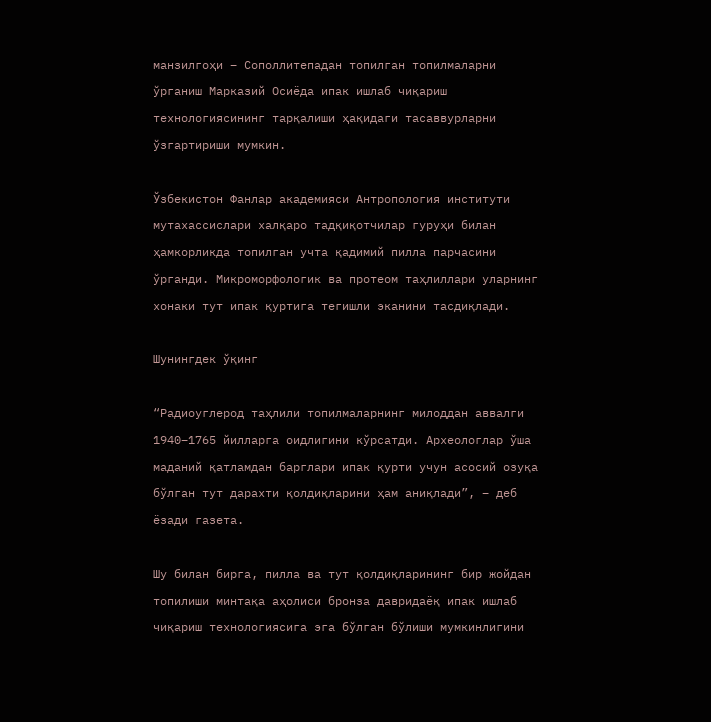манзилгоҳи – Сополлитепадан топилган топилмаларни ўрганиш Марказий Осиёда ипак ишлаб чиқариш технологиясининг тарқалиши ҳақидаги тасаввурларни ўзгартириши мумкин.

Ўзбекистон Фанлар академияси Антропология институти мутахассислари халқаро тадқиқотчилар гуруҳи билан ҳамкорликда топилган учта қадимий пилла парчасини ўрганди. Микроморфологик ва протеом таҳлиллари уларнинг хонаки тут ипак қуртига тегишли эканини тасдиқлади.

Шунингдек ўқинг

“Радиоуглерод таҳлили топилмаларнинг милоддан аввалги 1940–1765 йилларга оидлигини кўрсатди. Археологлар ўша маданий қатламдан барглари ипак қурти учун асосий озуқа бўлган тут дарахти қолдиқларини ҳам аниқлади”, – деб ёзади газета.

Шу билан бирга, пилла ва тут қолдиқларининг бир жойдан топилиши минтақа аҳолиси бронза давридаёқ ипак ишлаб чиқариш технологиясига эга бўлган бўлиши мумкинлигини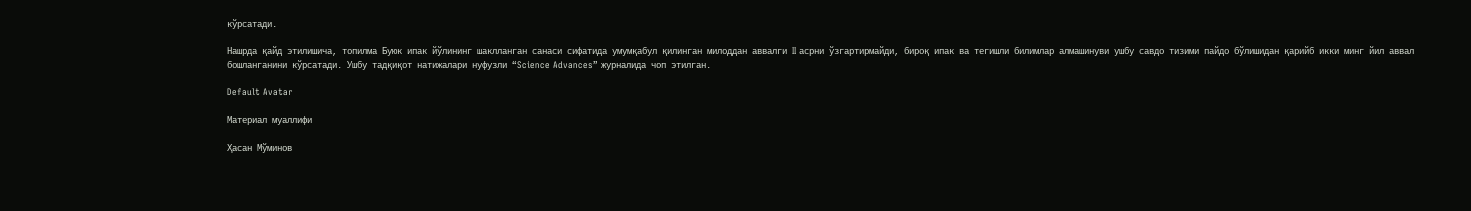кўрсатади.

Нашрда қайд этилишича, топилма Буюк ипак йўлининг шаклланган санаси сифатида умумқабул қилинган милоддан аввалги II асрни ўзгартирмайди, бироқ ипак ва тегишли билимлар алмашинуви ушбу савдо тизими пайдо бўлишидан қарийб икки минг йил аввал бошланганини кўрсатади. Ушбу тадқиқот натижалари нуфузли “Science Advances” журналида чоп этилган.

Default Avatar

Материал муаллифи

Ҳасан Мўминов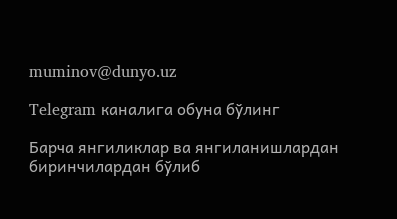muminov@dunyo.uz

Telegram каналига обуна бўлинг

Барча янгиликлар ва янгиланишлардан биринчилардан бўлиб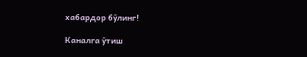хабардор бўлинг!

Каналга ўтиш